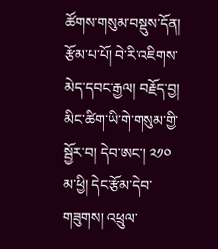ཚོགས་གསུམ་བསྡུས་དོན།
རྩོམ་པ་པོ། བེ་རི་འཇིགས་མེད་དབང་རྒྱལ། བརྗོད་བྱ། མིང་ཚིག་ཡི་གེ་གསུམ་གྱི་སྦྱོར་བ། དེབ་ཨང་། ༢༡༠ མ་ཕྱི། དེང་རྩོམ་དེབ་གཟུགས། འཕྲུལ་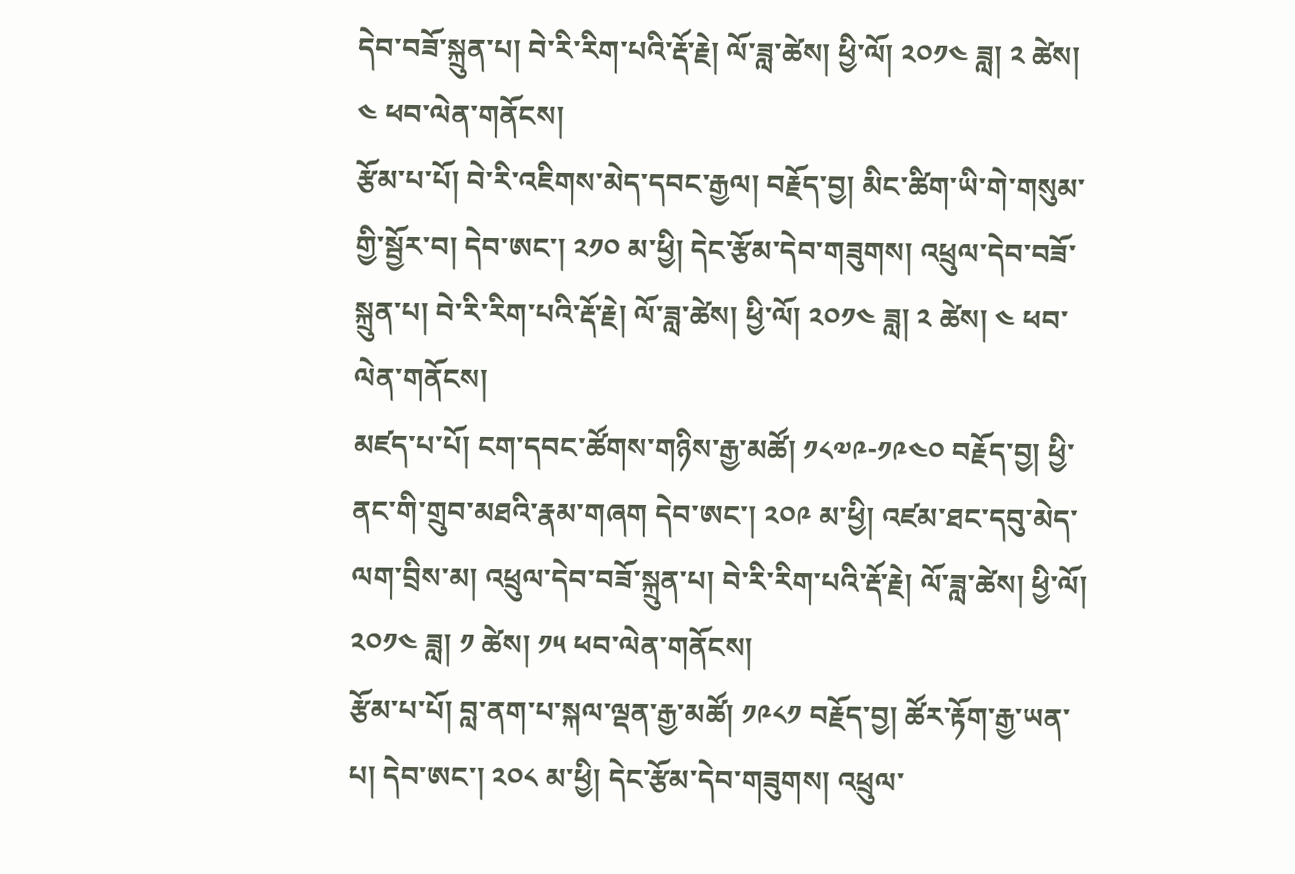དེབ་བཟོ་སྐྲུན་པ། བེ་རི་རིག་པའི་རྡོ་རྗེ། ལོ་ཟླ་ཚེས། ཕྱི་ལོ། ༢༠༡༤ ཟླ། ༢ ཚེས། ༤ ཕབ་ལེན་གནོངས།
རྩོམ་པ་པོ། བེ་རི་འཇིགས་མེད་དབང་རྒྱལ། བརྗོད་བྱ། མིང་ཚིག་ཡི་གེ་གསུམ་གྱི་སྦྱོར་བ། དེབ་ཨང་། ༢༡༠ མ་ཕྱི། དེང་རྩོམ་དེབ་གཟུགས། འཕྲུལ་དེབ་བཟོ་སྐྲུན་པ། བེ་རི་རིག་པའི་རྡོ་རྗེ། ལོ་ཟླ་ཚེས། ཕྱི་ལོ། ༢༠༡༤ ཟླ། ༢ ཚེས། ༤ ཕབ་ལེན་གནོངས།
མཛད་པ་པོ། ངག་དབང་ཚོགས་གཉིས་རྒྱ་མཚོ། ༡༨༧༩-༡༩༤༠ བརྗོད་བྱ། ཕྱི་ནང་གི་གྲུབ་མཐའི་རྣམ་གཞག དེབ་ཨང་། ༢༠༩ མ་ཕྱི། འཛམ་ཐང་དབུ་མེད་ལག་བྲིས་མ། འཕྲུལ་དེབ་བཟོ་སྐྲུན་པ། བེ་རི་རིག་པའི་རྡོ་རྗེ། ལོ་ཟླ་ཚེས། ཕྱི་ལོ། ༢༠༡༤ ཟླ། ༡ ཚེས། ༡༥ ཕབ་ལེན་གནོངས།
རྩོམ་པ་པོ། བླ་ནག་པ་སྐལ་ལྡན་རྒྱ་མཚོ། ༡༩༨༡ བརྗོད་བྱ། ཚོར་རྟོག་རྒྱ་ཡན་པ། དེབ་ཨང་། ༢༠༨ མ་ཕྱི། དེང་རྩོམ་དེབ་གཟུགས། འཕྲུལ་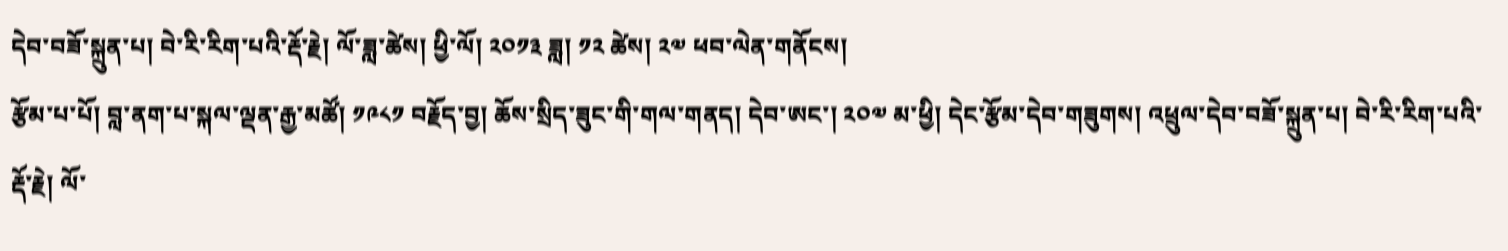དེབ་བཟོ་སྐྲུན་པ། བེ་རི་རིག་པའི་རྡོ་རྗེ། ལོ་ཟླ་ཚེས། ཕྱི་ལོ། ༢༠༡༣ ཟླ། ༡༢ ཚེས། ༢༧ ཕབ་ལེན་གནོངས།
རྩོམ་པ་པོ། བླ་ནག་པ་སྐལ་ལྡན་རྒྱ་མཚོ། ༡༩༨༡ བརྗོད་བྱ། ཆོས་སྲིད་ཟུང་གི་གལ་གནད། དེབ་ཨང་། ༢༠༧ མ་ཕྱི། དེང་རྩོམ་དེབ་གཟུགས། འཕྲུལ་དེབ་བཟོ་སྐྲུན་པ། བེ་རི་རིག་པའི་རྡོ་རྗེ། ལོ་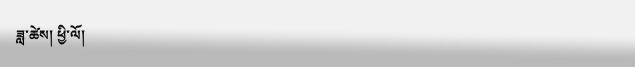ཟླ་ཚེས། ཕྱི་ལོ།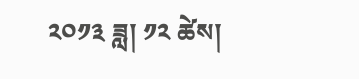༢༠༡༣ ཟླ། ༡༢ ཚེས།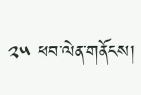༢༥ ཕབ་ལེན་གནོངས།